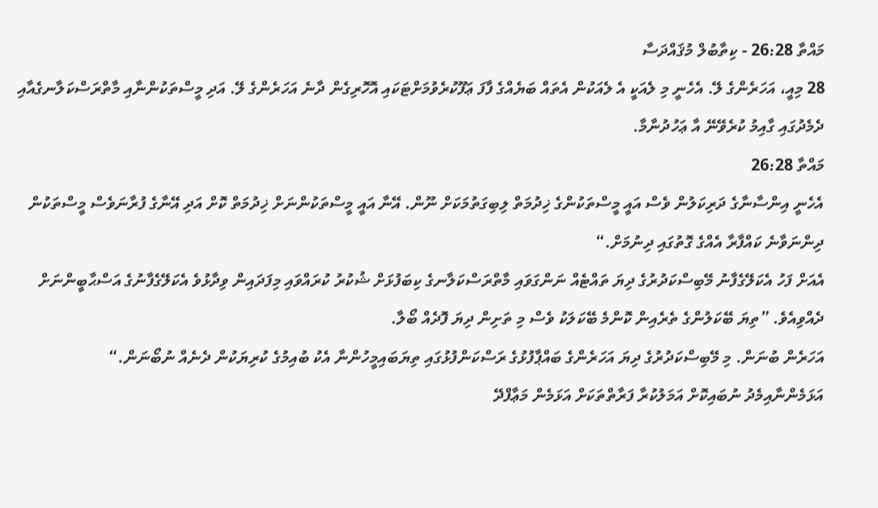މައްތާ 26:28 - ކިތާބުލް މުޤައްދަސާ
28 މިއީ، އަހަރެންގެ ލޭ. އެހެނީ މި ލެއަކީ އެ ލެއަކުން އެތައް ބަޔެއްގެ ފާފަ ޢަފޫކުރެވުމަށްޓަކައި އޮހޮރިގެން ދާނެ އަހަރެންގެ ލޭ. އަދި މީސްތަކުންނާއި މާތްރަސްކަލާނގެއާއި ދެމެދުގައި ގާއިމު ކުރެވޭނޭ އާ ޢަހުދުނާމާ.
މައްތާ 26:28
އެހެނީ އިންސާނާގެ ދަރިކަލުން ވެސް އައީ މީސްތަކުންގެ ޚިދުމަތް ލިބިގަތުމަކަށް ނޫން. އޭނާ އައީ މީސްތަކުންނަށް ޚިދުމަތް ކޮށް އަދި އޭނާގެ ފުރާނަވެސް މީސްތަކުން ދިންނަވާނެ ކައްފާރާ އެއްގެ ގޮތުގައި ދިނުމަށް.“
އެއަށް ފަހު އެކަލޭގެފާނު މޭބިސްކަދުރުގެ ދިޔަ ތައްޓެއް ނަންގަވައި މާތްރަސްކަލާނގެ ކިބަފުޅަށް ޝުކުރު ކުރައްވައި މިފަދައިން ވިދާޅުވެ އެކަލޭގެފާނުގެ އަސްޙާބީންނަށް ދެއްވިއެވެ. ”ތިޔަ ބޭކަލުންގެ ތެރެއިން ކޮންމެ ބޭކަލަކު ވެސް މި ތަށިން ދިޔަ ފޮދެއް ބޯލާ.
އަހަރެން ބުނަން. މި މޭބިސްކަދުރުގެ ދިޔަ އަހަރެންގެ ބައްޕާފުޅުގެ ރަސްކަންފުޅުގައި ތިޔަބައިމީހުންނާ އެކު ބުއިމުގެ ކުރިޔަކުން ދެނެއް ނުބޯނަން.“
އަޅަމެންނާއިމެދު ނުބައިކޮށް އަމަލުކުރާ ފަރާތްތަކަށް އަޅަމެން މަޢާފްދޭ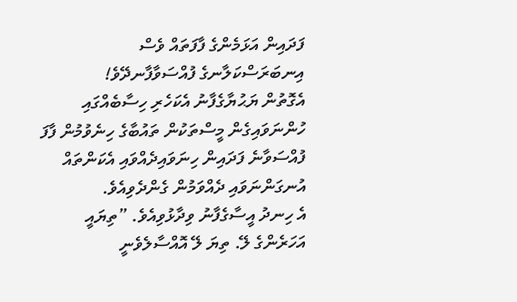ފަދައިން އަޅަމެންގެ ފާފަތައް ވެސް އިނބަރަސްކަލާނގެ ފުއްސަވާފާނދޭވެ!
އެގޮތުން ޔަޙުޔާގެފާނު އެކަހެރި ހިސާބެއްގައި ހުންނަވައިގެން މީސްތަކުން ތައުބާގެ ހިނެވުމުން ފާފަ ފުއްސަވާނެ ފަދައިން ހިނަވައިދެއްވައި އެކަންތައް އުނގަންނަވައި ދެއްވަމުން ގެންދެވިއެވެ.
އެ ހިނދު އީސާގެފާނު ވިދާޅުވިއެވެ. ”ތިޔައީ އަހަރެންގެ ލޭ. ތިޔަ ލޭ އޮއްސާލެވެނީ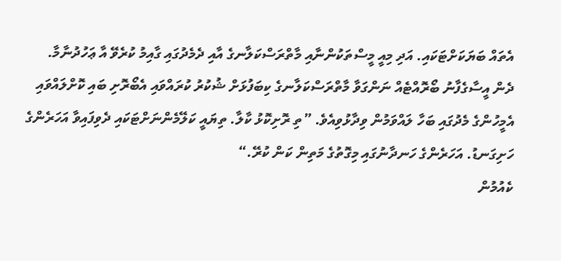އެތައް ބަޔަކަށްޓަކައި. އަދި މިއީ މީސްތަކުންނާއި މާތްރަސްކަލާނގެ އާއި ދެމެދުގައި ގާއިމު ކުރެވޭ އާ ޢަހުދުނާމާ.
ދެން އީސާގެފާނު ބޯރޮއްޓެއް ނަންގަވާ މާތްރަސްކަލާނގެ ކިބަފުޅަށް ޝުކުރު ކުރައްވައި އެބޯރޮށި ބައި ކޮށްލައްވައި އެމީހުންގެ މެދުގައި ބަހާ ލައްވަމުން ވިދާޅުވިއެވެ. ”ތި ރޮށިކޮޅު ކާލާ. ތިޔައީ ކަލޭމެންނަށްޓަކައި ދެވިފައިވާ އަހަރެންގެ ހަށިގަނޑު. އަހަރެންގެ ހަނދާނުގައި މިގޮތުގެ މަތިން ކަން ކުރޭ.“
ކެއުމުން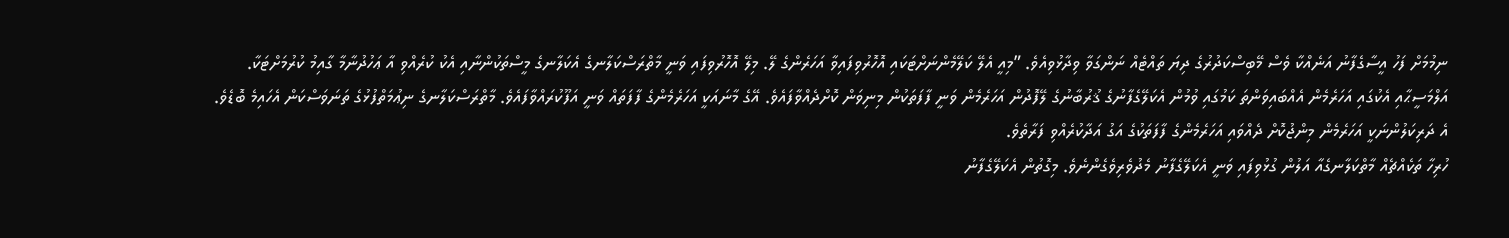ނިމުމަށް ފަހު އީސާގެފާނު އަނެއްކާ ވެސް މޭބިސްކަދުރުގެ ދިޔަ ތައްޓެއް ނަންގަވާ ވިދާޅުވިއެވެ. ”މިއީ އެލޭ ކަލޭމެންނަށްޓަކައި އޮހޮރުވިފައިވާ އަހަރެންގެ ލޭ. މިލޭ އޮހޮރުވިފައި ވަނީ މާތްރަސްކަލާނގެ އެކަލާނގެ މީސްތަކުންނާއި އެކު ކުރެއްވި އާ ޢަހުދުނާމާ ގާއިމު ކުރުމަށްޓަކާ.
އަލްމަސީޙާއި އެކުގައި އަހަރެމެން އެއްބައިވަންތަ ކަމުގައި ވުމުން އެކަލޭގެފާނުގެ ޤުރުބާނުގެ ލޭފޮދުން އަހަރެމެން ވަނީ ފާފަތަކުން މިނިވަން ކޮށްދެއްވާފައެވެ. އޭގެ މާނައަކީ އަހަރެމެންގެ ފާފަތައް ވަނީ އަފޫކުރައްވާފައެވެ. މާތްރަސްކަލާނގެ ނިޢުމަތްފުޅުގެ ތަނަވަސްކަން އެހައިމެ ބޮޑެވެ.
އެ ދަރިކަލުންނަކީ އަހަރެމެން މިންޖުކޮށް ދެއްވައި އަހަރެމެންގެ ފާފަތަކުގެ އަގު އަދާކުރެއްވި ފަރާތެވެ.
ހުރިހާ ތަކެއްޗެއް މާތްކަލާނގެއާ އަލުން ގުޅުވިފައި ވަނީ އެކަލޭގެފާނު މެދުވެރިވެގެންނެވެ. މިގޮތުން އެކަލޭގެފާނު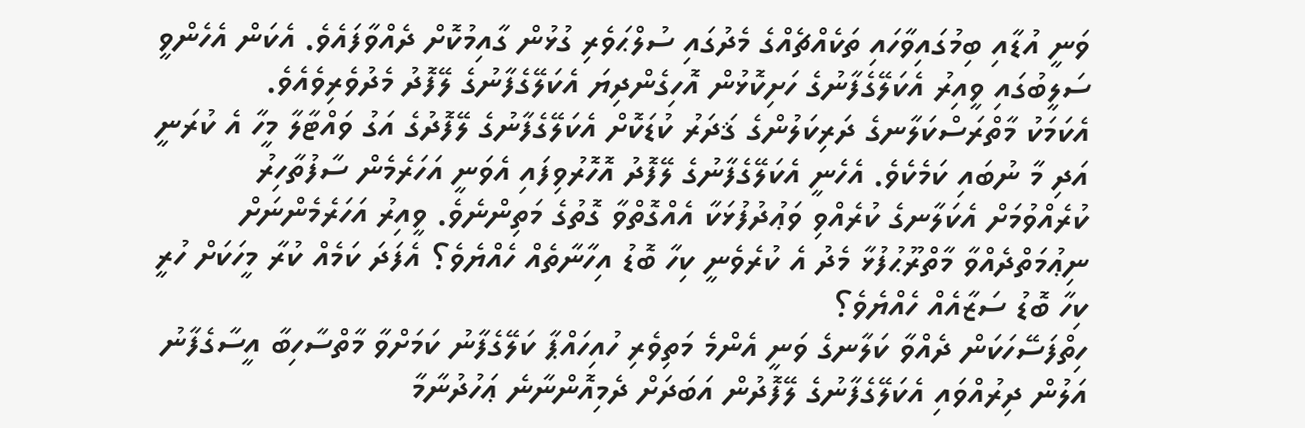ވަނީ އުޑާއި ބިމުގައިވާހައި ތަކެއްޗެއްގެ މެދުގައި ސުލްޙަވެރި ގުޅުން ގާއިމުކޮށް ދެއްވާފައެވެ. އެކަން އެހެންވީ ސަލީބުގައި ވީއިރު އެކަލޭގެފާނުގެ ހަށިކޮޅުން އޮހިގެންދިޔަ އެކަލޭގެފާނުގެ ލޭފޮދު މެދުވެރިވެއެވެ.
އެކަމަކު މާތްރަސްކަލާނގެ ދަރިކަލުންގެ ޤަދަރު ކުޑަކޮށް އެކަލޭގެފާނުގެ ލޭފޮދުގެ އަގު ވައްޓާލާ މީހާ އެ ކުރަނީ އަދި މާ ނުބައި ކަމެކެވެ. އެހެނީ އެކަލޭގެފާނުގެ ލޭފޮދު އޮހޮރުވިފައި އެވަނީ އަހަރެމެން ސާފުތާހިރު ކުރެއްވުމަށް އެކަލާނގެ ކުރެއްވި ވަޢުދުފުޅަކާ އެއްގޮތްވާ ގޮތުގެ މަތިންނެވެ. ވީއިރު އަހަރެމެންނަށް ނިޢުމަތްދެއްވާ މާތްރޫޙުފުޅާ މެދު އެ ކުރެވެނީ ކިހާ ބޮޑު އިހާނާތެއް ހެއްޔެވެ؟ އެފަދަ ކަމެއް ކުރާ މީހަކަށް ހުރީ ކިހާ ބޮޑު ސަޒާއެއް ހެއްޔެވެ؟
ހިތްފަސޭހަކަން ދެއްވާ ކަލާނގެ ވަނީ އެންމެ މަތިވެރި ހުއިހައްޕާ ކަލޭގެފާނު ކަމަށްވާ މާތްސާހިބާ އީސާގެފާނު އަލުން ދިރުއްވައި އެކަލޭގެފާނުގެ ލޭފޮދުން އަބަދަށް ދެމިއޮންނާނެ ޢަހުދުނާމާ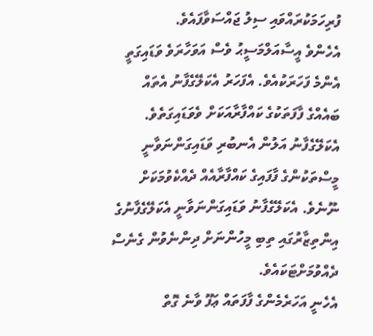ފުރިހަމަކުރައްވައި ސިލު ޖައްސަވާފައެވެ.
އެހެންވެ އީސާއަލްމަސީޙު ވެސް އަވަހާރަވެ ވަޑައިގަތީ އެންމެ ފަހަރަކުއެވެ. އެފަހަރު އެކަލޭގެފާނު އެތައް ބައެއްގެ ފާފަތަކުގެ ކައްފާރާއަކަށް ވެވަޑައިގަތެވެ. އެކަލޭގެފާނު އަލުން އެނބުރި ވަޑައިގަންނަވާނީ މީސްތަކުންގެ ފާފައިގެ ކައްފާރާއެއް ދެއްކެވުމަކަށް ނޫނެވެ. އެކަލޭގެފާނު ވަޑައިގަންނަވާނީ އެކަލޭގެފާނުގެ އިންތިޒާރުގައި ތިބި މީހުންނަށް ދިންނެވުން ގެނެސް ދެއްވުމަށްޓަކައެވެ.
އެހެނީ އަހަރެމެންގެ ފާފަތައް ޢަފޫ ވާނެ ގޮތް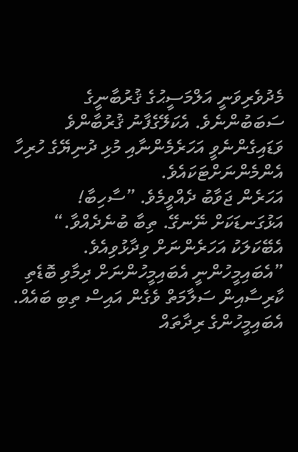މެދުވެރިވަނީ އަލްމަސީޙުގެ ޤުރުބާނީގެ ސަބަބުންނެވެ. އެކަލޭގެފާނު ޤުރުބާންވެ ވަޑައިގެންނެވީ އަހަރެމެންނާއި މުޅި ދުނިޔޭގެ ހުރިހާ އެންމެންނަށްޓަކައެވެ.
އަހަރެން ޖަވާބު ދެއްވީމެވެ. ”ސާހިބާ! އަޅުގަނޑަކަށް ނޭނގޭ. ތިބާ ބުނެދެއްވާ.“ އެބޭކަލަކު އަހަރެންނަށް ވިދާޅުވިއެވެ. ”އެބައިމީހުންނީ އެބައިމީހުންނަށް ދިމާވި ބޮޑެތި ކާރިސާއިން ސަލާމަތް ވެގެން އައިސް ތިބި ބައެއް. އެބައިމީހުންގެ ރިދާތައް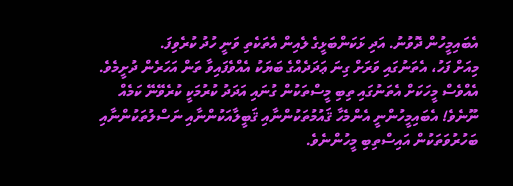އެބައިމީހުން ދޮވުނު. އަދި ޅަކަންބަޅީގެ ލެއިން އެތަކެތި ވަނީ ހުދު ކުރެވިފަ.
މިއަށް ފަހު، އެތަނުގައި ވަރަށް ގިނަ ޢަދަދެއްގެ ބަޔަކު އެއްވެފައިވާ ތަން އަހަރެން ދުށީމެވެ. އެއްވެސް މީހަކަށް އެތަނުގައި ތިބި މީސްތަކުން ގުނައި އަދަދު ކުރުމަކީ ކުރެވޭނޭ ކަމެއް ނޫނެވެ! އެބައިމީހުންނީ އެންމެހާ ޤައުމުތަކުންނާއި ޤަބީލާއަކުންނާއި ނަސްލުތަކުންނާއި ބަހުރުވަތަކުން އައިސްތިބި މީހުންނެވެ.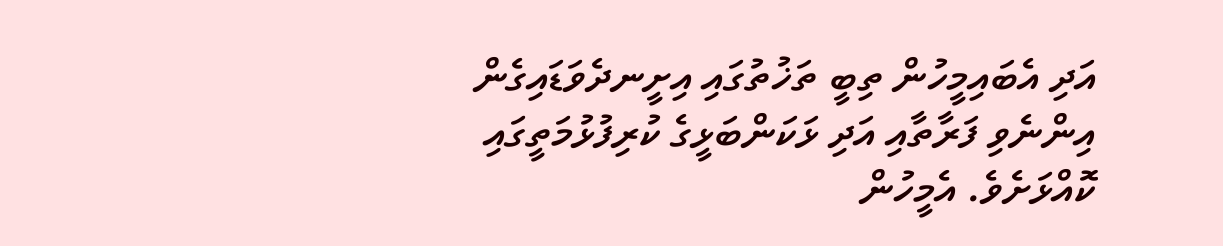އަދި އެބައިމީހުން ތިބީ ތަޚުތުގައި އިށީނދެވަޑައިގެން އިންނެވި ފަރާތާއި އަދި ޅަކަންބަޅީގެ ކުރިފުޅުމަތީގައި ކޮއްޅަށެވެ. އެމީހުން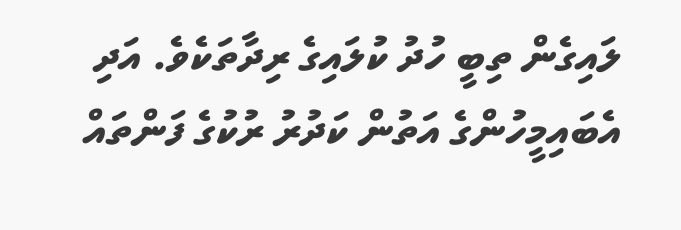ލައިގެން ތިބީ ހުދު ކުލައިގެ ރިދާތަކެވެ. އަދި އެބައިމީހުންގެ އަތުން ކަދުރު ރުކުގެ ފަންތައް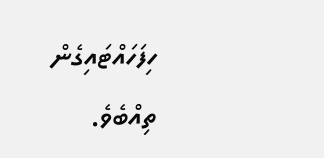ހިފަހައްޓައިގެން ތިއްބެވެ.